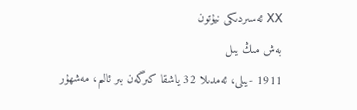ⅩⅩ ئەسىردىكى نيۇتون
بەش مىڭ يىل
1911 -يىلى، ئەمدىلا 32 ياشقا كىرگەن بىر ئالىم، مەشھۇر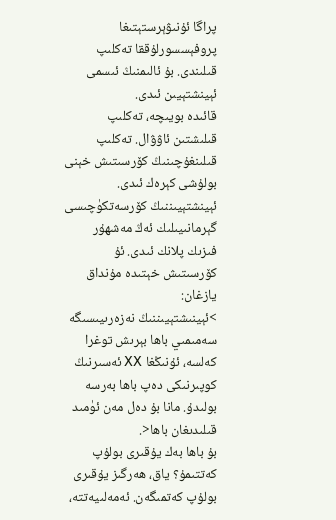پراگا ئۇنىۋېرستېتىغا پروفېسسورلۇققا تەكلىپ قىلىندى. بۇ ئالىمنىڭ ئىسمى ئېينشتېيىن ئىدى.
قائىدە بويىچە، تەكلىپ قىلىشتىن ئاۋۋال. تەكلىپ قىلىنغۇچىنىڭ كۆرسىتىش خېنى بولۇشى كېرەك ئىدى. ئېينشتېيىننىڭ كۆرسەتكۈچىسى گېرمانىيىلىك ئەڭ مەشھۇر فىزىك پلانك ئىدى. ئۇ كۆرسىتىش خېتىدە مۇنداق يازغان:
>ئېينىشتېيىننىڭ نەزەرىيىسىگە سەمىمىي باھا بېرىش توغرا كەلسە، ئۇنىڭغا ⅩⅩ ئەسىرنىڭ كوپىرنىكى دەپ باھا بەرسە بولىدۇ. مانا بۇ دەل مەن ئۈمىد قىلىدىغان باھا<.
بۇ باھا بەك يۇقىرى بولۇپ كەتتىمۇ؟ ياق، ھەرگىز يۇقىرى بولۇپ كەتمىگەن. ئەمەلىيەتتە،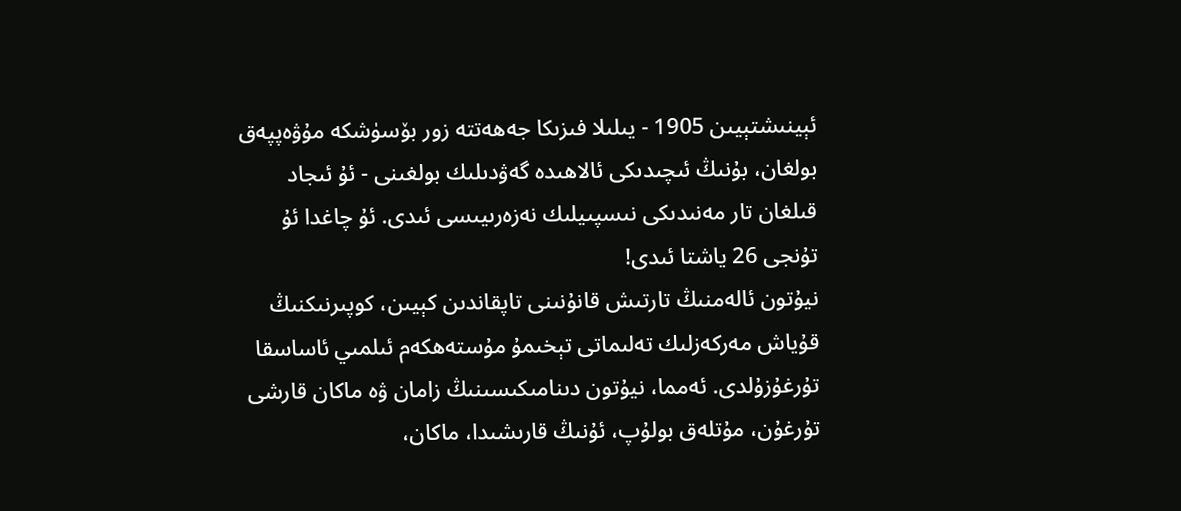ئېينىشتېيىن 1905 - يىلىلا فىزىكا جەھەتتە زور بۆسۈشكە مۇۋەپپەق بولغان، بۇنىڭ ئىچىدىكى ئالاھىدە گەۋدىلىك بولغىنى - ئۇ ئىجاد قىلغان تار مەنىدىكى نىسپىيلىك نەزەرىيىسى ئىدى. ئۇ چاغدا ئۇ تۇنجى 26 ياشتا ئىدى!
نيۇتون ئالەمنىڭ تارتىش قانۇنىنى تاپقاندىن كېيىن، كوپىرنىكنىڭ قۇياش مەركەزلىك تەلىماتى تېخىمۇ مۇستەھكەم ئىلمىي ئاساسقا تۇرغۇزۇلدى. ئەمما، نيۇتون دىنامىكىسىنىڭ زامان ۋە ماكان قارشى تۇرغۇن، مۇتلەق بولۇپ، ئۇنىڭ قارىشىدا، ماكان،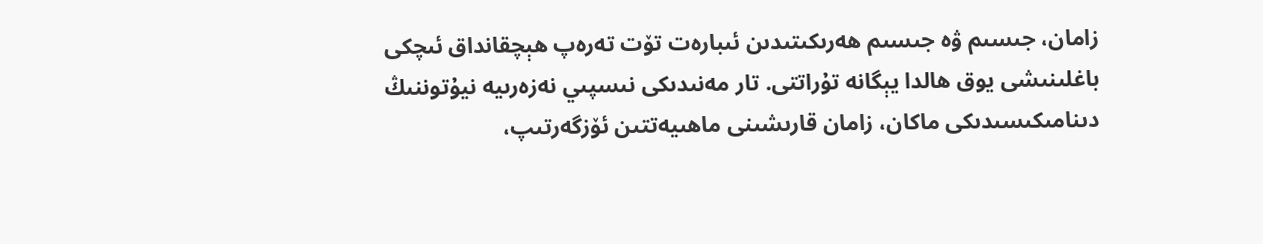زامان، جىسىم ۋە جىسىم ھەرىكىتىدىن ئىبارەت تۆت تەرەپ ھېچقانداق ئىچكى باغلىنىشى يوق ھالدا يېگانە تۇراتتى. تار مەنىدىكى نىسپىي نەزەرىيە نيۇتوننىڭ دىنامىكىسىدىكى ماكان، زامان قارىشىنى ماھىيەتتىن ئۆزگەرتىپ،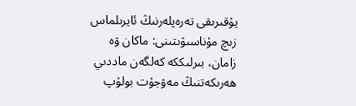يۇقىرىقى تەرەپلەرنىڭ ئايرىلماس زىچ مۇناسىۋىتىنى: ماكان ۋە زامان، بىرلىككە كەلگەن ماددىي ھەرىكەتنىڭ مەۋجۇت بولۇپ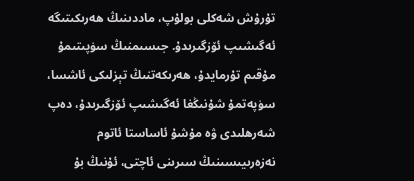تۇرۇش شەكلى بولۇپ، ماددىنىڭ ھەرىكىتىگە ئەگىشىپ ئۆزگىرىدۇ. جىسىمنىڭ سۈپىتىمۇ مۇقىم تۇرمايدۇ، ھەرىكەتنىڭ تېزلىكى ئاشسا، سۈپەتمۇ شۇنىڭغا ئەگىشىپ ئۆزگىرىدۇ، دەپ شەرھلىدى ۋە مۇشۇ ئاساستا ئاتوم نەزەرىيىسىنىڭ سىرىنى ئاچتى، ئۇنىڭ بۇ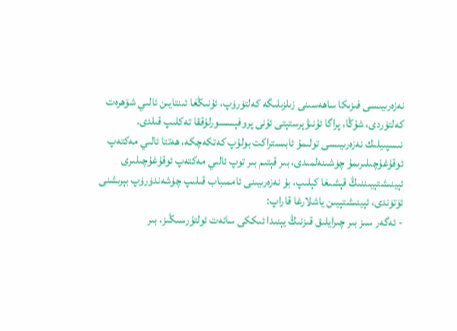نەزەرىيىسى فىزىكا ساھەسىنى زىلزىلىگە كەلتۈرۈپ، ئۇنىڭغا ئىنتايىن ئالىي شۆھرەت كەلتۈردى، شۇڭا، پراگا ئۇنىۋېرستېتى ئۇنى پروفېسسورلۇققا تەكلىپ قىلدى.
نىسپىيلىك نەزەرىيىسى تولىمۇ ئابىستراكت بولۇپ كەتكەچكە، ھەتتا ئالىي مەكتەپ ئوقۇغۇچىلىرىمۇ چۈشىنەلمىدى، بىر قېتىم بىر توپ ئالىي مەكتەپ ئوقۇغۇچىلىرى ئېينىشتېيىننىڭ قېشىغا كېلىپ، بۇ نەزەرىيىنى ئاممىباب قىلىپ چۈشەندۈرۈپ بېرىشنى ئۆتۈندى، ئېينىشتېيىن ياشلارغا قاراپ:
- ئەگەر سىز بىر چىرايلىق قىزنىڭ يېنىدا ئىككى سائەت ئولتۇرسىڭىز، بىر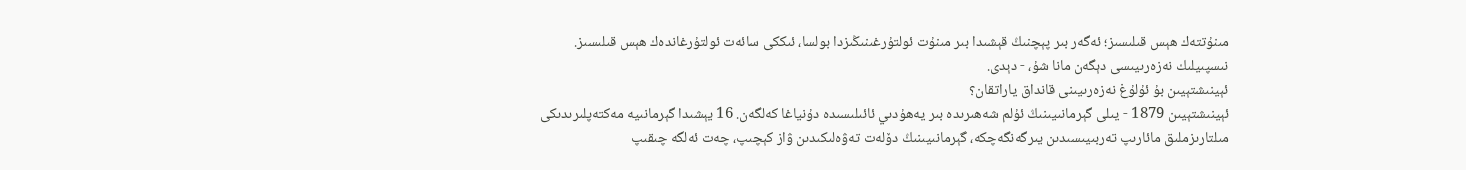مىنۇتتەك ھېس قىلىسىز؛ ئەگەر بىر پېچنىڭ قېشىدا بىر مىنۇت ئولتۇرغىنىڭىزدا بولسا، ئىككى سائەت ئولتۇرغاندەك ھېس قىلىسىز. نىسپىيلىك نەزەرىيىسى دېگەن مانا شۇ، - دېدى.
ئېينىشتېيىن بۇ ئۇلۇغ نەزەرىيىنى قانداق ياراتقان؟
ئېينىشتېيىن 1879 - يىلى گېرمانىيىنىڭ ئۇلم شەھىرىدە بىر يەھۇدىي ئائىلىسىدە دۇنياغا كەلگەن. 16 يېشىدا گېرمانىيە مەكتەپلىرىدىكى مىلتارىزملىق مائارىپ تەربىيىسىدىن يىرگەنگەچكە، گېرمانىيىنىڭ دۆلەت تەۋەلىكىدىن ۋاز كېچىپ، چەت ئەلگە چىقىپ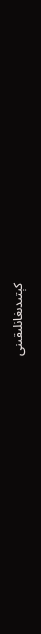كېتىدىغانلىقىنى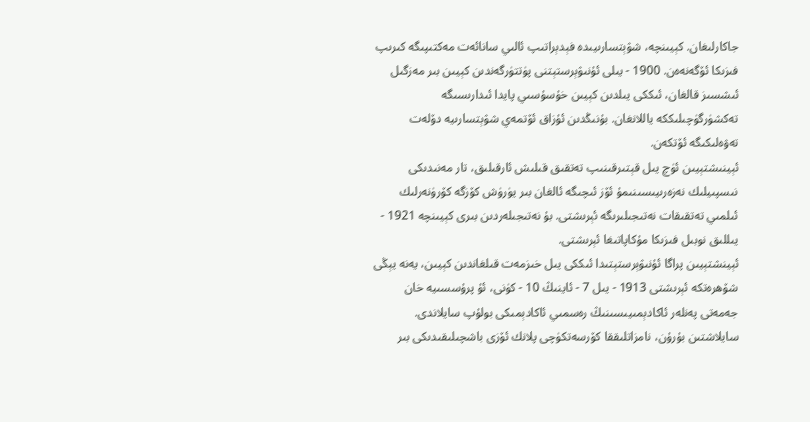جاكارلىغان. كېيىنچە، شۋېتسارىيىدە فېدېراتىپ ئالىي سانائەت مەكتىپىگە كىرىپ فىزىكا ئۆگەنەەن. 1900 - يىلى ئۇنىۋېرستېتنى پۈتتۈرگەندىن كېيىن بىر مەزگىل ئىشسىز قالغان، ئىككى يىلدىن كېيىن خۇسۇسىي پايدا ئىدارىسىگە تەكشۈرگۈچىلىككە ياللانغان. بۇنىڭدىن ئۇزاق ئۆتمەي شۋېتسارىيە دۆلەت تەۋەلىكىگە ئۆتكەن.
ئېينىشتېيىن ئۈچ يىل قېتىرقىنىپ تەتقىق قىلىش ئارقىلىق، تار مەنىدىكى نىسپىيلىك نەزەرىيىسىنىمۇ ئۆز ئىچىگە ئالغان بىر يۈرۈش كۆزگە كۆرۈنەرلىك ئىلمىي تەتقىقات نەتىجىلىرىگە ئېرىشتى. بۇ نەتىجىلەردىن بىرى كېيىنچە 1921 - يىللىق نوبىل فىزىكا مۇكاپاتىغا ئېرىشتى.
ئېينشتېيىن پراگا ئۇنىۋېرستېتىدا ئىككى يىل خىزمەت قىلغاندىن كېيىن، يەنە يېڭى شۆھرەتكە ئېرىشتى 1913 - يىل 7 - ئاينىڭ 10 - كۈنى، ئۇ پرۇسسىيە خان جەمەتى پەنلەر ئاكادېمىيىسىنىڭ رەسمىي ئاكادېمىكى بولۇپ سايلاندى.
سايلاشتىن بۇرۇن، نامزاتلىققا كۆرسەتكۈچى پلانك ئۆزى باشچىلىقىدىكى بىر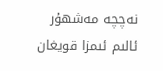نەچچە مەشھۇر ئالىم ئىمزا قويغان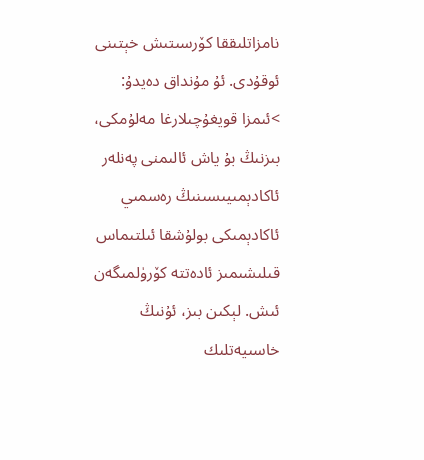نامزاتلىققا كۆرسىتىش خېتىنى ئوقۇدى. ئۇ مۇنداق دەيدۇ:
>ئىمزا قويغۇچىلارغا مەلۇمكى، بىزنىڭ بۇ ياش ئالىمنى پەنلەر ئاكادېمىيىسىنىڭ رەسمىي ئاكادېمىكى بولۇشقا ئىلتىماس قىلىشىمىز ئادەتتە كۆرۈلمىگەن ئىش. لېكىن بىز، ئۇنىڭ خاسىيەتلىك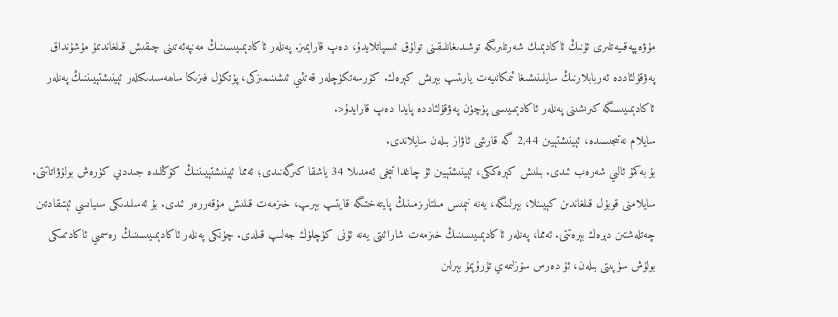مۇۋەپپەقىيەتلىرى ئۇنىڭ ئاكادېمىك شەرتلىرىگە توشىدىغانلىقىنى تولۇق ئىسپاتلايدۇ، دەپ قارايمىز. پەنلەر ئاكادېمىيىسىنىڭ مەنپەئەتىنى چىقىش قىلغاندىمۇ مۇشۇنداق پەۋقۇلئاددە ئەربابلارنىڭ سايلىنىشىغا ئىمكانىيەت يارىتىپ بېرىش كېرەك. كۆرسەتكۈچلەر قەتئىي ئىشىنىمىزكى، پۈتكۈل فىزىكا ساھەسىدىكىلەر ئېينىشتېيىننىڭ پەنلەر ئاكادېمىيىسىگە كىرىشىنى پەنلەر ئاكادېمىيىسى پۈچۈن پەۋقۇلئاددە پايدا دەپ قارايدۇ<.
سايلام نەتىجىسىدە، ئېينىشتېيىن 2,44 گە قارشى ئاۋاز بىلەن سايلاندى.
بۇ بەكمۇ ئالىي شەرەب ئىدى. بىلىش كېرەككى، ئېينىشتېيىن ئۇ چاغدا تېخى ئەمدىلا 34 ياشقا كىرگەنىدى؛ ئەمما ئېينىشتېيىننىڭ كۆڭلىدە جىددىي كۈرەش بولۇۋاتاتتى. سايلامنى قوبۇل قىلغاندىن كېيىنلا، بېرلىنگە، يەنە نېمىس مىلتارىزمىنىڭ پايتەختىگە قايتىپ بېرىپ، خىزمەت قىلىش مۇقەررەر ئىدى. بۇ ئەسلىدىكى سىياىسي ئېتىقادتىن چەتلەشتىن دېرەك بېرەتتى. ئەمما، پەنلەر ئاكادېمىيىسىنىڭ خىزمەت شارائىتى يەنە ئۇنى كۈچلۈك جەلىپ قىلدى. چۈنكى پەنلەر ئاكادېمىيىسىنىڭ رەسمىي ئاكادىمىكى بولۇش سۈپىتى بىلەن، ئۇ دەرس سۆزلىمەي تۇرۇپمۇ بېرلىن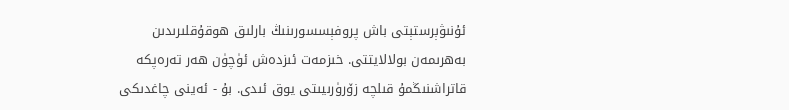ئۇنىۋېرستېتى باش پروفېسسورىنىڭ بارلىق ھوقۇقلىرىدىن بەھرىمەن بولالايتتى. خىزمەت ئىزدەش ئۈچۈن ھەر تەرەپكە قاتراشنىڭمۇ قىلچە زۆرۈرىيىتى يوق ئىدى. بۇ - ئەينى چاغدىكى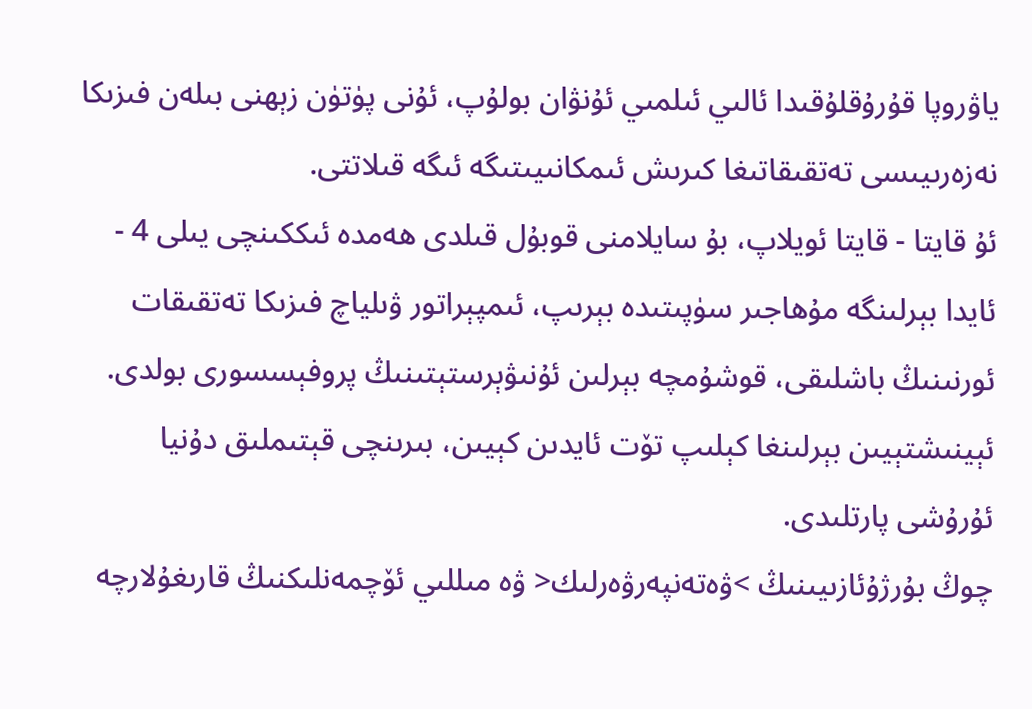ياۋروپا قۇرۇقلۇقىدا ئالىي ئىلمىي ئۇنۋان بولۇپ، ئۇنى پۈتۈن زېھنى بىلەن فىزىكا نەزەرىيىسى تەتقىقاتىغا كىرىش ئىمكانىيىتىگە ئىگە قىلاتتى.
ئۇ قايتا - قايتا ئويلاپ، بۇ سايلامنى قوبۇل قىلدى ھەمدە ئىككىنچى يىلى 4 - ئايدا بېرلىنگە مۇھاجىر سۈپىتىدە بېرىپ، ئىمپېراتور ۋىلياچ فىزىكا تەتقىقات ئورنىنىڭ باشلىقى، قوشۇمچە بېرلىن ئۇنىۋېرستېتىنىڭ پروفېسسورى بولدى.
ئېينىشتېيىن بېرلىنغا كېلىپ تۆت ئايدىن كېيىن، بىرىنچى قېتىملىق دۇنيا ئۇرۇشى پارتلىدى.
چوڭ بۇرژۇئازىيىنىڭ >ۋەتەنپەرۋەرلىك< ۋە مىللىي ئۆچمەنلىكنىڭ قارىغۇلارچە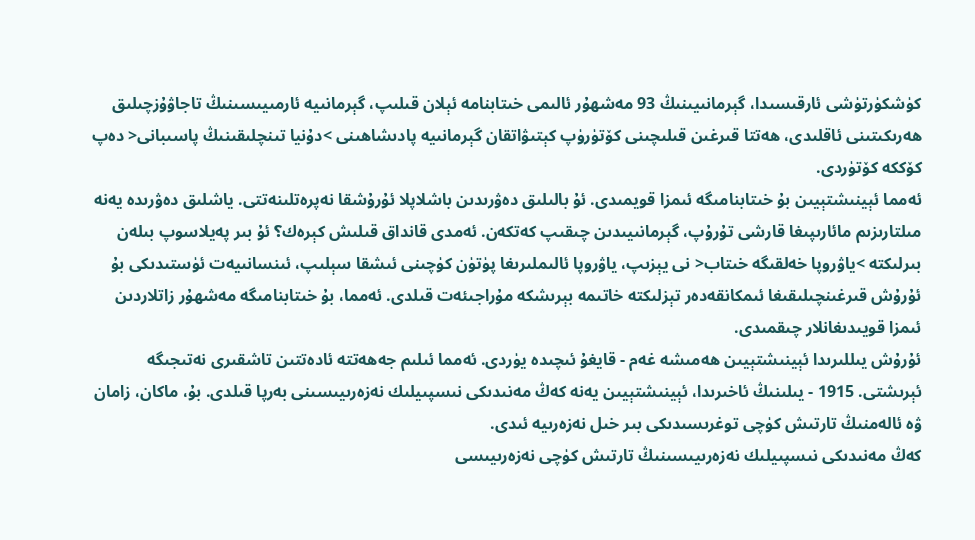كۈشكۈرتۈشى ئارقىسىدا، گېرمانىيىنىڭ 93 مەشھۇر ئالىمى خىتابنامە ئېلان قىلىپ، گېرمانىيە ئارمىيىسىنىڭ تاجاۋۇزچىلىق ھەرىكىتىنى ئاقلىدى، ھەتتا قىرغىن قىلىچىنى كۆتۈرۈپ كېتىۋاتقان گېرمانىيە پادىشاھىنى >دۇنيا تىنچلىقىنىڭ پاسىبانى< دەپ كۆككە كۆتۈردى.
ئەمما ئېينىشتېيىن بۇ خىتابنامىگە ئىمزا قويمىدى. ئۇ بالىلىق دەۋرىدىن باشلاپلا ئۇرۇشقا نەپرەتلىنەتتى. ياشلىق دەۋرىدە يەنە مىلتارىزىم مائارىپىغا قارشى تۇرۇپ، گېرمانىيىدىن چىقىپ كەتكەن. ئەمدى قانداق قىلىش كېرەك؟ ئۇ بىر پەيلاسوپ بىلەن بىرلىكتە >ياۋروپا خەلقىگە خىتاب< نى يېزىپ، ياۋروپا ئالىملىرىغا پۈتۈن كۈچىنى ئىشقا سېلىپ، ئىنسانىيەت ئۈستىدىكى بۇ ئۇرۇش قىرغىنچىلىقىغا ئىمكانقەدەر تېزلىكتە خاتىمە بېرىشكە مۇراجىئەت قىلدى. ئەمما، بۇ خىتابنامىگە مەشھۇر زاتلاردىن ئىمزا قويىدىغانلار چىقمىدى.
ئۇرۇش يىللىرىدا ئېينىشتېيىن ھەمىشە غەم - قايغۇ ئىچىدە يۈردى. ئەمما ئىلىم جەھەتتە ئادەتتىن تاشقىرى نەتىجىگە ئېرىشتى. 1915 - يىلىنىڭ ئاخىرىدا، ئېينىشتېيىن يەنە كەڭ مەنىدىكى نىسپىيلىك نەزەرىيىسىنى بەرپا قىلدى. بۇ، ماكان، زامان ۋە ئالەمنىڭ تارتىش كۈچى توغرىسىدىكى بىر خىل نەزەرىيە ئىدى.
كەڭ مەنىدىكى نىسپىيلىك نەزەرىيىسىنىڭ تارتىش كۈچى نەزەرىيىسى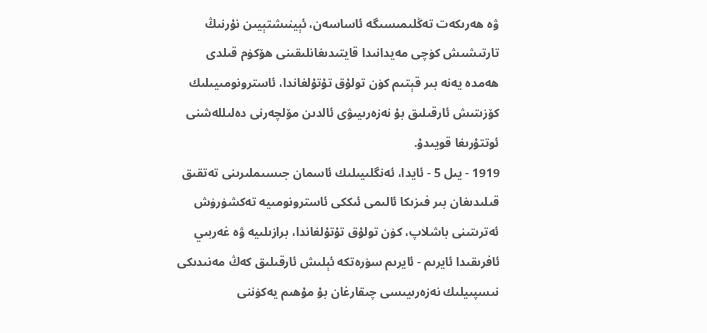ۋە ھەرىكەت تەڭلىمىسىگە ئاساسەن، ئېينىشتېيىن نۇرنىڭ تارتىشىش كۈچى مەيدانىدا قايتىدىغانلىقىنى ھۆكۈم قىلدى ھەمدە يەنە بىر قېتىم كۈن تولۇق تۇتۇلغاندا، ئاسترونومىيىلىك كۆزىتىش ئارقىلىق بۇ نەزەرىيىۋى ئالدىن مۆلچەرنى دەلىللەشنى ئوتتۇرىغا قويىدۇ.
1919 - يىل 5 - ئايدا، ئەنگلىيىلىك ئاسمان جىسىملىرىنى تەتقىق قىلىدىغان بىر فىزىكا ئالىمى ئىككى ئاسترونومىيە تەكشۈرۈش ئەترىتىنى باشلاپ، كۈن تولۇق تۇتۇلغاندا، برازىلىيە ۋە غەربىي ئافرىقىدا ئايرىم - ئايرىم سۈرەتكە ئېلىش ئارقىلىق كەڭ مەنىدىكى نىسپىيلىك نەزەرىيىسى چىقارغان بۇ مۇھىم يەكۈننى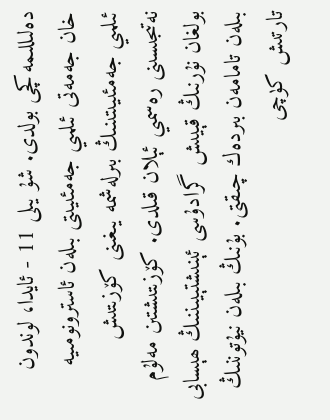دەلىللىمەكچى بولدى. شۇ يىلى 11 - ئايدا، لوندون خان جەمەتى ئىلمىي جەمئىيىتى بىلەن ئاسترونومىيە ئىلمىي جەمئىيىتىنىڭ بىرلەشمە يىغىنى كۆزىتىش نەتىجىسىنى رەسمىي ئېلان قىلدى. كۆزىتىشتىن مەلۇم بولغان نۇرنىڭ قېيىش گرادۇسى ئېنىشتېيىننىڭ ھېسابى بىلەن تامامەن بىردەك چىقتى. بۇنىڭ بىلەن نيۇتوننىڭ تارتىش كۈچى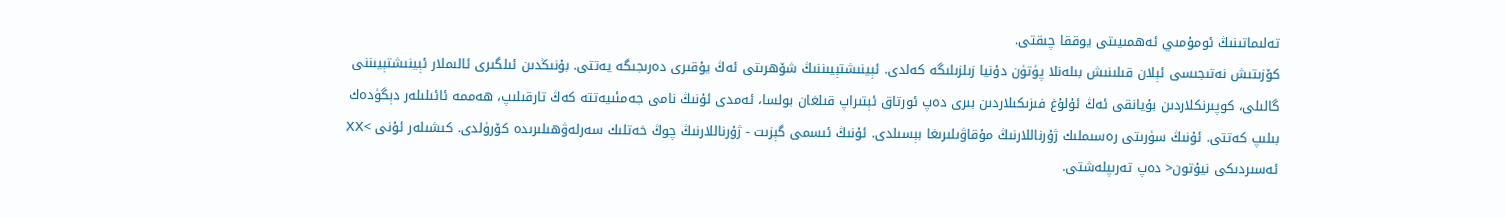تەلىماتىنىڭ ئومۇمىي ئەھمىيىتى يوققا چىقتى.
كۆزىتىش نەتىجىسى ئېلان قىلىنىش بىلەنلا پۈتۈن دۇنيا زىلزىلىگە كەلدى. ئېينىشتېيىننىڭ شۆھرىتى ئەڭ يۇقىرى دەرىجىگە يەتتى. بۇنىڭدىن ئىلگىرى ئالىملار ئېينىشتېيىننى گالىلى، كوپىرنكلاردىن بۇيانقى ئەڭ ئۇلۇغ فىزىكىلاردىن بىرى دەپ ئورتاق ئېتىراپ قىلغان بولسا، ئەمدى ئۇنىڭ نامى جەمئىيەتتە كەڭ تارقىلىپ، ھەممە ئائىلىلەر دېگۈدەك بىلىپ كەتتى. ئۇنىڭ سۈرىتى رەسىملىك ژۇرناللارنىڭ مۇقاۋىلىرىغا بېسىلدى. ئۇنىڭ ئىسمى گېزىت - ژۇرناللارنىڭ چوڭ خەتلىك سەرلەۋھىلىرىدە كۆرۈلدى. كىشىلەر ئۇنى >ⅩⅩ ئەسىردىكى نيۇتون< دەپ تەرىپلەشتى.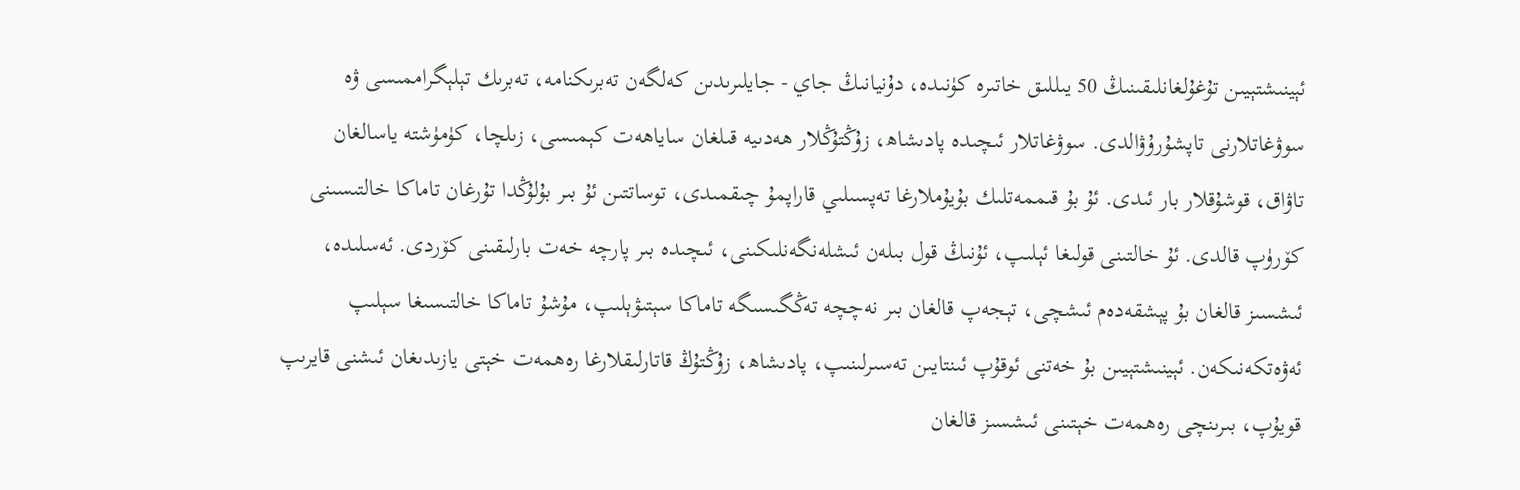ئېينىشتېيىن تۇغۇلغانلىقىنىڭ 50 يىللىق خاتىرە كۈنىدە، دۇنيانىڭ جاي - جايلىرىدىن كەلگەن تەبرىكنامە، تەبرىك تېلېگراممىسى ۋە سوۋغاتلارنى تاپشۇرۇۋالدى. سوۋغاتلار ئىچىدە پادىشاھ، زۇڭتۇڭلار ھەدىيە قىلغان ساياھەت كېمىسى، زىلچا، كۈمۈشتە ياسالغان تاۋاق، قوشۇقلار بار ئىدى. ئۇ بۇ قىممەتلىك بۇيۇملارغا تەپسىلىي قاراپمۇ چىقمىدى، توساتتىن ئۇ بىر بۇلۇڭدا تۇرغان تاماكا خالتىسىنى كۆرۈپ قالدى. ئۇ خالتىنى قولىغا ئېلىپ، ئۇنىڭ قول بىلەن ئىشلەنگەنلىكىنى، ئىچىدە بىر پارچە خەت بارلىقىنى كۆردى. ئەسلىدە، ئىشسىز قالغان بۇ پېشقەدەم ئىشچى، تېجەپ قالغان بىر نەچچە تەڭگىسىگە تاماكا سېتىۋېلىپ، مۇشۇ تاماكا خالتىسىغا سېلىپ ئەۋەتكەنىكەن. ئېينىشتېيىن بۇ خەتنى ئوقۇپ ئىنتايىن تەسىرلىنىپ، پادىشاھ، زۇڭتۇڭ قاتارلىقلارغا رەھمەت خېتى يازىدىغان ئىشنى قايرىپ قويۇپ، بىرىنچى رەھمەت خېتىنى ئىشسىز قالغان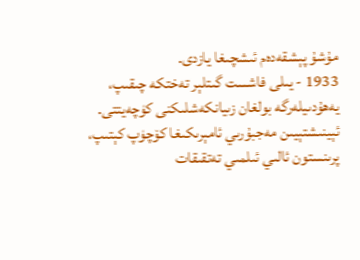مۇشۇ پېشقەدەم ئىشچىغا يازدى.
1933 - يىلى فاشست گىتلېر تەختكە چىقىپ، يەھۇدىيلەرگە بولغان زىيانكەشلىكنى كۈچەيتتى. ئېينىشتېيىن مەجبۇرىي ئامېرىكىغا كۆچۈپ كېتىپ، پرىنستون ئالىي ئىلمىي تەتقىقات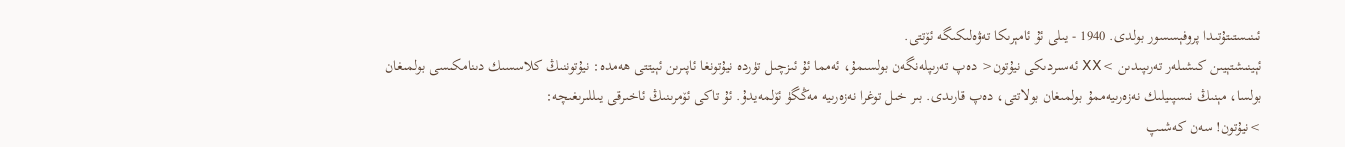ئىنىستىتۇتىدا پروفېسسور بولدى. 1940 - يىلى ئۇ ئامېرىكا تەۋەلىكىگە ئۆتتى.
ئېينىشتېيىن كىشىلەر تەرىپىدىن >ⅩⅩ ئەسىردىكى نيۇتون< دەپ تەرىپلەنگەن بولسىمۇ، ئەمما ئۇ ئىزچىل تۈردە نيۇتونغا ئاپىرىن ئېيتتى ھەمدە: نيۇتوننىڭ كلاسسىك دىنامكىسى بولمىغان بولسا، مېنىڭ نىسپىيلىك نەزەرىيەممۇ بولمىغان بولاتتى، دەپ قارىدى. بىر خىل توغرا نەزەرىيە مەڭگۈ ئۆلمەيدۇ. ئۇ تاكى ئۆمرىنىڭ ئاخىرقى يىللىرىغىچە:
>نيۇتون! سەن كەشىپ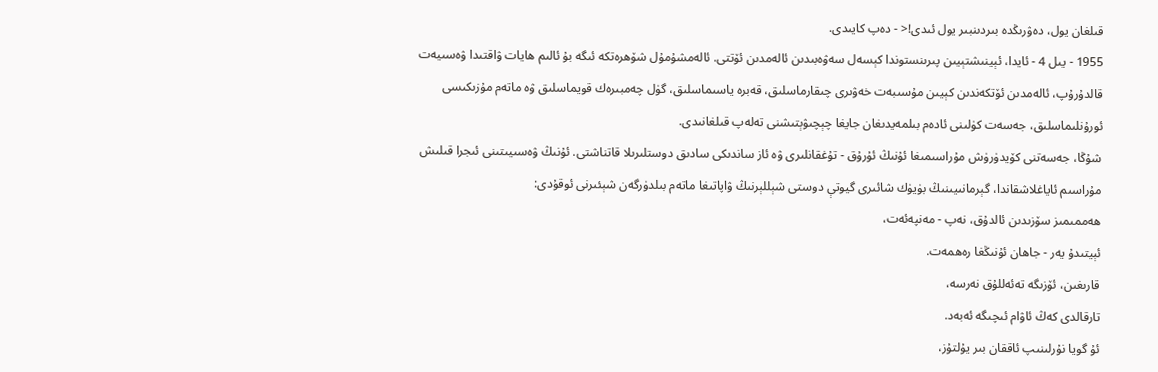قىلغان يول، دەۋرىڭدە بىردىنبىر يول ئىدى!< - دەپ كايىدى.
1955 - يىل 4 - ئايدا، ئېينىشتېيىن پىرىنستوندا كېسەل سەۋەبىدىن ئالەمدىن ئۆتتى. ئالەمشۇمۇل شۆھرەتكە ئىگە بۇ ئالىم ھايات ۋاقتىدا ۋەسىيەت قالدۇرۇپ، ئالەمدىن ئۆتكەندىن كېيىن مۇسىبەت خەۋىرى چىقارماسلىق، قەبرە ياسىماسلىق، گۈل چەمبىرەك قويماسلىق ۋە ماتەم مۇزىكىسى ئورۇنلىماسلىق، جەسەت كۈلىنى ئادەم بىلمەيدىغان جايغا چېچىۋېتىشنى تەلەپ قىلغانىدى.
شۇڭا، جەسەتنى كۆيدۈرۈش مۇراسىمىغا ئۇنىڭ ئۇرۇق - تۇغقانلىرى ۋە ئاز ساندىكى سادىق دوستلىرىلا قاتناشتى. ئۇنىڭ ۋەسىيىتىنى ئىجرا قىلىش مۇراسىم ئاياغلاشقاندا، گېرمانىيىنىڭ بۈيۈك شائىرى گيوتې دوستى شېللېرنىڭ ۋاپاتىغا ماتەم بىلدۈرگەن شېئىرنى ئوقۇدى:
ھەممىمىز سۆزىدىن ئالدۇق، نەپ - مەنپەئەت،
ئېيتىدۇ يەر - جاھان ئۇنىڭغا رەھمەت.
قارىغىن، ئۆزىگە تەئەللۇق نەرسە،
تارقالدى كەڭ ئاۋام ئىچىگە ئەبەد.
ئۇ گويا نۇرلىنىپ ئاققان بىر يۇلتۇز،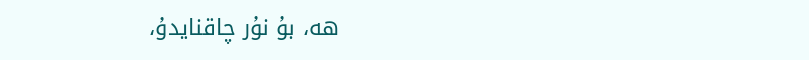ھە، بۇ نۇر چاقنايدۇ،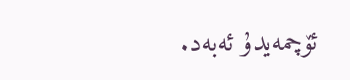ئۆچمەيدۇ ئەبەد.